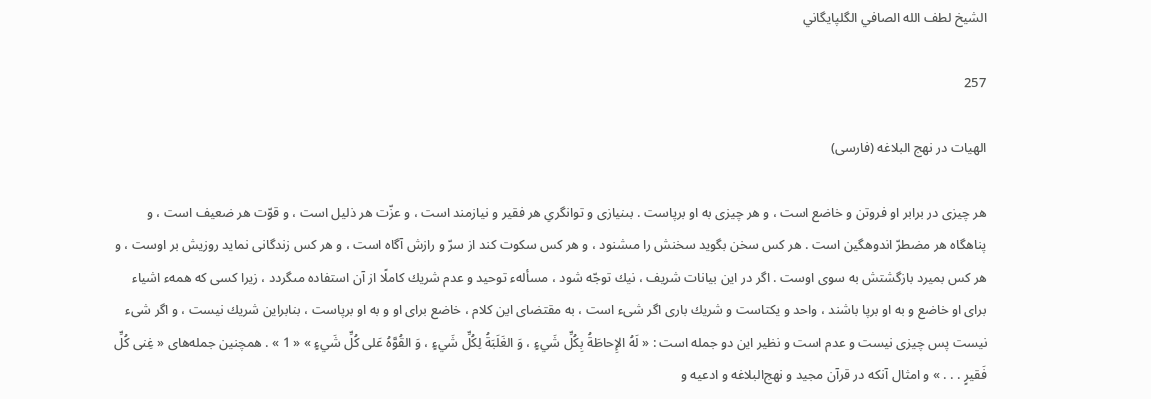الشيخ لطف الله الصافي الگلپايگاني

257

الهيات در نهج البلاغه (فارسى)

هر چيزى در برابر او فروتن و خاضع است ، و هر چيزى به او برپاست . بىنيازى و توانگرىِ هر فقير و نيازمند است ، و عزّت هر ذليل است ، و قوّت هر ضعيف است ، و پناهگاه هر مضطرّ اندوهگين است . هر كس سخن بگويد سخنش را مىشنود ، و هر كس سكوت كند از سرّ و رازش آگاه است ، و هر كس زندگانى نمايد روزيش بر اوست ، و هر كس بميرد بازگشتش به سوى اوست . اگر در اين بيانات شريف ، نيك توجّه شود ، مسألهء توحيد و عدم شريك كاملًا از آن استفاده مىگردد ، زيرا كسى كه همهء اشياء براى او خاضع و به او برپا باشند ، واحد و يكتاست و شريك بارى اگر شىء است ، به مقتضاى اين كلام ، خاضع براى او و به او برپاست ، بنابراين شريك نيست ، و اگر شىء نيست پس چيزى نيست و عدم است و نظير اين دو جمله است : « لَهُ الإِحاطَةُ بِكُلِّ شَيءٍ ، وَ الغَلَبَةُ لِكُلِّ شَيءٍ ، وَ القُوَّهُ عَلى كُلِّ شَيءٍ » « 1 » . همچنين جمله‌هاى « غِنى كُلِّ فَقيرٍ . . . » و امثال آنكه در قرآن مجيد و نهج‌البلاغه و ادعيه و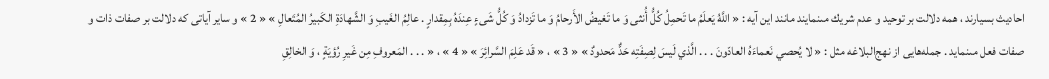احاديث بسيارند ، همه دلالت بر توحيد و عدم شريك مىنمايند مانند اين آيه : « اللَّهُ يَعلَمُ ما تَحمِلُ كُلُّ أُنثى وَ ما تَغيضُ الأَرحامُ وَ ما تَزدادُ وَ كُلُّ شَىءٍ عِندَهُ بِمِقدارٍ . عالِمُ الغَيبِ وَ الشَّهادَةِ الكَبيرُ المُتَعالِ » « 2 » و ساير آياتى كه دلالت بر صفات ذات و صفات فعل مىنمايد . جمله‌هايى از نهج‌البلاغه مثل : « لا يُحصي نَعماءَهُ العادّونَ . . . الَّذي لَيسَ لِصِفَتِه حَدٌّ مَحدودٌ » « 3 » ، « قَد عَلِمَ السَّرائِرَ » « 4 » ، « . . . المَعروفِ مِن غَيرِ رُؤيَةٍ ، وَ الخالِقِ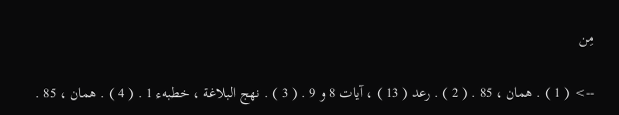مِن

--> ( 1 ) . همان ، 85 . ( 2 ) . رعد ( 13 ) ، آيات 8 و 9 . ( 3 ) . نهج البلاغة ، خطبهء 1 . ( 4 ) . همان ، 85 .